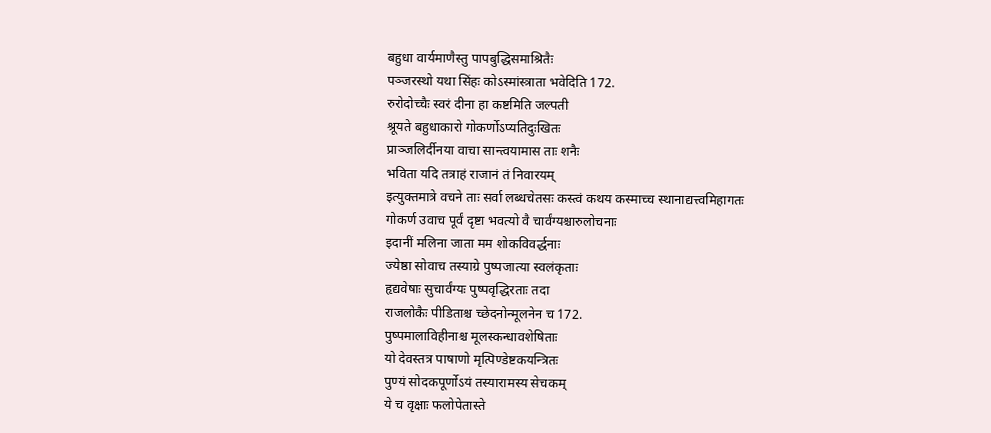बहुधा वार्यमाणैस्तु पापबुद्धिसमाश्रितैः
पञ्जरस्थो यथा सिंहः कोऽस्मांस्त्राता भवेदिति 172.
रुरोदोच्चैः स्वरं दीना हा कष्टमिति जल्पती
श्रूयते बहुधाकारो गोकर्णोऽप्यतिदुःखितः
प्राञ्जलिर्दीनया वाचा सान्त्वयामास ताः शनैः
भविता यदि तत्राहं राजानं तं निवारयम्
इत्युक्तमात्रे वचने ताः सर्वा लब्धचेतसः कस्त्वं कथय कस्माच्च स्थानाद्यत्त्वमिहागतः
गोकर्ण उवाच पूर्वं दृष्टा भवत्यो वै चार्वंग्यश्चारुलोचनाः
इदानीं मलिना जाता मम शोकविवर्द्धनाः
ज्येष्ठा सोवाच तस्याग्रे पुष्पजात्या स्वलंकृताः
हृद्यवेषाः सुचार्वंग्यः पुष्पवृद्धिरताः तदा
राजलोकैः पीडिताश्च च्छेदनोन्मूलनेन च 172.
पुष्पमालाविहीनाश्च मूलस्कन्धावशेषिताः
यो देवस्तत्र पाषाणो मृत्पिण्डेष्टकयन्त्रितः
पुण्यं सोदकपूर्णोऽयं तस्यारामस्य सेचकम्
ये च वृक्षाः फलोपेतास्ते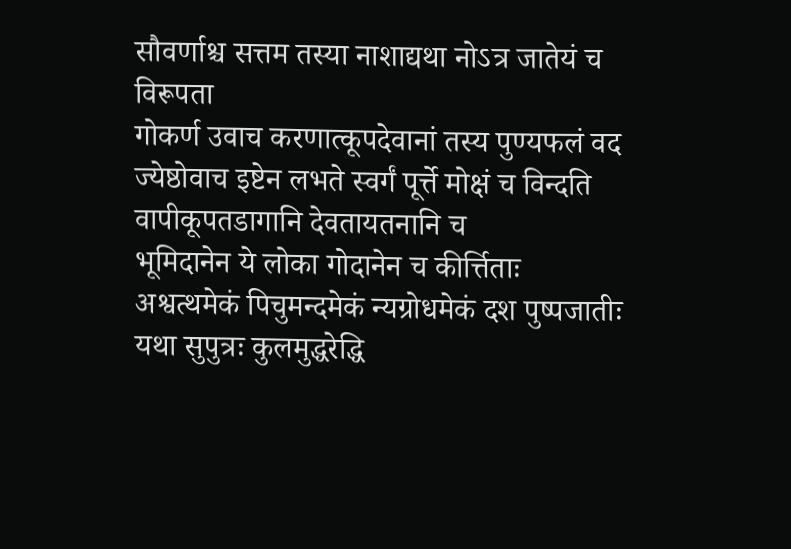सौवर्णाश्च सत्तम तस्या नाशाद्यथा नोऽत्र जातेयं च विरूपता
गोकर्ण उवाच करणात्कूपदेवानां तस्य पुण्यफलं वद
ज्येष्ठोवाच इष्टेन लभते स्वर्गं पूर्त्ते मोक्षं च विन्दति
वापीकूपतडागानि देवतायतनानि च
भूमिदानेन ये लोका गोदानेन च कीर्त्तिताः
अश्वत्थमेकं पिचुमन्दमेकं न्यग्रोधमेकं दश पुष्पजातीः
यथा सुपुत्रः कुलमुद्धरेद्धि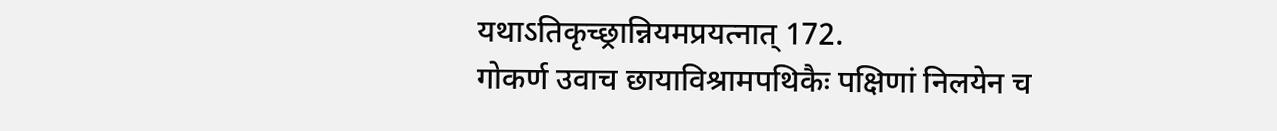यथाऽतिकृच्छ्रान्नियमप्रयत्नात् 172.
गोकर्ण उवाच छायाविश्रामपथिकैः पक्षिणां निलयेन च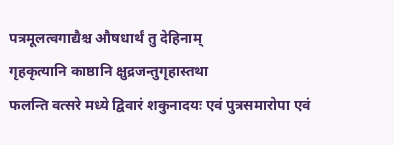पत्रमूलत्वगाद्यैश्च औषधार्थं तु देहिनाम्
गृहकृत्यानि काष्ठानि क्षुद्रजन्तुगृहास्तथा
फलन्ति वत्सरे मध्ये द्विवारं शकुनादयः एवं पुत्रसमारोपा एवं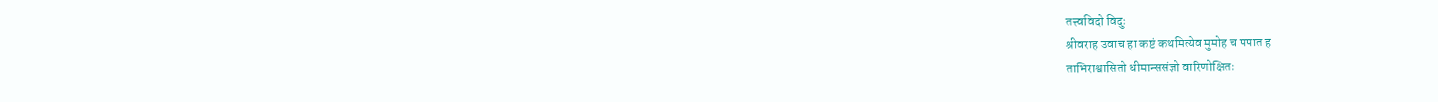तत्त्वविदो विदुः
श्रीवराह उवाच हा कष्टं कथमित्येव मुमोह च पपात ह
ताभिराश्वासितो धीमान्ससंज्ञो वारिणोक्षितः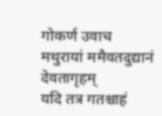गोकर्ण उवाच मथुरायां ममैवतदुद्यानं देवतागृहम्
यदि तत्र गतश्चाहं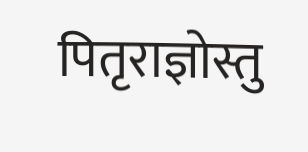पितृराज्ञोस्तु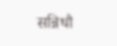सन्निधौ